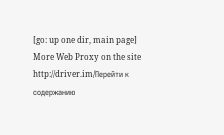[go: up one dir, main page]
More Web Proxy on the site http://driver.im/Перейти к содержанию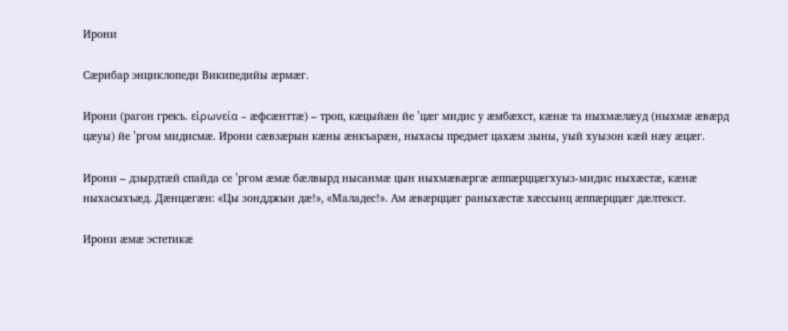Ирони

Сæрибар энциклопеди Википедийы æрмæг.

Ирони (рагон грекъ. εἰρωνεία – æфсæнттæ) – троп, кæцыйæн йе ’цæг мидис у æмбæхст, кæнæ та ныхмæлæуд (ныхмæ æвæрд цæуы) йе ’ргом мидисмæ. Ирони сæвзæрын кæны æнкъарæн, ныхасы предмет цахæм зыны, уый хуызон кæй нæу æцæг.

Ирони – дзырдтæй спайда се ’ргом æмæ бæлвырд нысанмæ цын ныхмæвæргæ æппæрццæгхуыз-мидис ныхæстæ, кæнæ ныхасыхъæд. Дæнцæгæн: «Цы зондджын дæ!», «Маладес!». Ам æвæрццæг раныхæстæ хæссынц æппæрццæг дæлтекст.

Ирони æмæ эстетикæ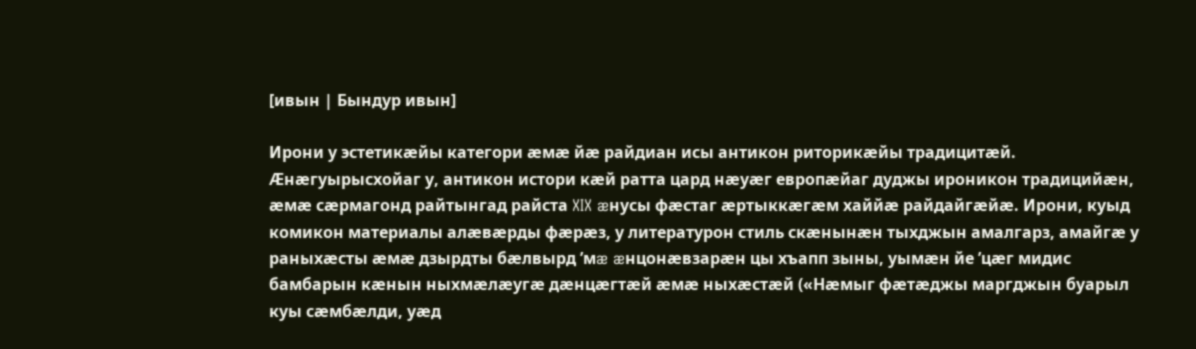[ивын | Бындур ивын]

Ирони у эстетикæйы категори æмæ йæ райдиан исы антикон риторикæйы традицитæй. Æнæгуырысхойаг у, антикон истори кæй ратта цард нæуæг европæйаг дуджы ироникон традицийæн, æмæ сæрмагонд райтынгад райста XIX æнусы фæстаг æртыккæгæм хаййæ райдайгæйæ. Ирони, куыд комикон материалы алæвæрды фæрæз, у литературон стиль скæнынæн тыхджын амалгарз, амайгæ у раныхæсты æмæ дзырдты бæлвырд ’мæ æнцонæвзарæн цы хъапп зыны, уымæн йе ’цæг мидис бамбарын кæнын ныхмæлæугæ дæнцæгтæй æмæ ныхæстæй («Нæмыг фæтæджы маргджын буарыл куы сæмбæлди, уæд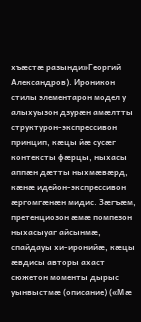хъæстæ разынди»Георгий Александров). Ироникон стилы элементарон модел у алыхуызон дзурæн амæлтты структурон-экспрессивон принцип, кæцы йæ сусæг контексты фæрцы, ныхасы аппæн дæтты ныхмæвæрд, кæнæ идейон-экспрессивон æргомгæнæн мидис. Зæгъæм, претенциозон æмæ помпезон ныхасыуаг айсынмæ, спайдауы хи-иронийæ, кæцы æвдисы авторы ахаст сюжетон моменты дырыс уынвыстмæ (описание) («Мæ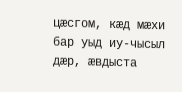цæсгом, кæд мæхи бар уыд иу-чысыл дæр, æвдыста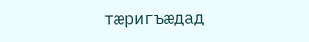тæригъæдад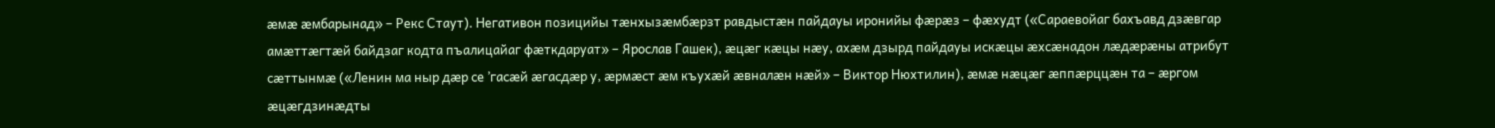æмæ æмбарынад» – Рекс Стаут). Негативон позицийы тæнхызæмбæрзт равдыстæн пайдауы иронийы фæрæз – фæхудт («Сараевойаг бахъавд дзæвгар амæттæгтæй байдзаг кодта пъалицайаг фæткдаруат» – Ярослав Гашек), æцæг кæцы нæу, ахæм дзырд пайдауы искæцы æхсæнадон лæдæрæны атрибут сæттынмæ («Ленин ма ныр дæр се ’гасæй æгасдæр у, æрмæст æм къухæй æвналæн нæй» – Виктор Нюхтилин), æмæ нæцæг æппæрццæн та – æргом æцæгдзинæдты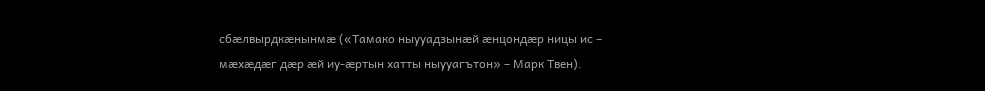сбæлвырдкæнынмæ («Тамако ныууадзынæй æнцондæр ницы ис – мæхæдæг дæр æй иу-æртын хатты ныууагътон» – Марк Твен).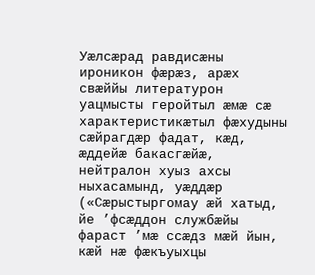Уæлсæрад равдисæны ироникон фæрæз, арæх свæййы литературон уацмысты геройтыл æмæ сæ характеристикæтыл фæхудыны сæйрагдæр фадат, кæд, æддейæ бакасгæйæ, нейтралон хуыз ахсы ныхасамынд, уæддæр («Сæрыстыргомау æй хатыд, йе ’фсæддон службæйы фараст ’мæ ссæдз мæй йын, кæй нæ фæкъуыхцы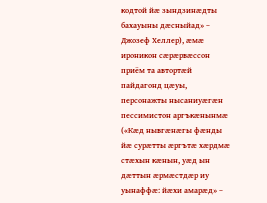кодтой йæ зындзинæдты бахауыны дæсныйад» – Джозеф Хеллер), æмæ ироникон сæрæрвæссон приём та автортæй пайдагонд цæуы, персонажты нысаниуæгæн пессимистон аргъкæнынмæ («Кæд нывгæнæгы фæнды йæ сурæтты æргътæ хæрдмæ стæхын кæнын, уæд ын дæттын æрмæстдæр иу уынаффæ: йæхи амарæд» –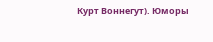Курт Воннегут). Юморы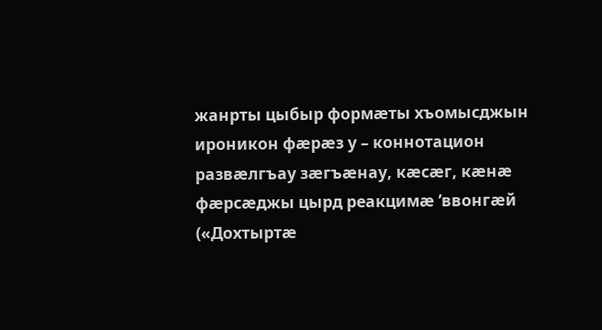жанрты цыбыр формæты хъомысджын ироникон фæрæз у – коннотацион развæлгъау зæгъæнау, кæсæг, кæнæ фæрсæджы цырд реакцимæ ’ввонгæй («Дохтыртæ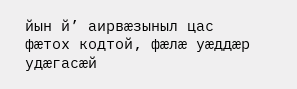йын й’ аирвæзыныл цас фæтох кодтой, фæлæ уæддæр удæгасæй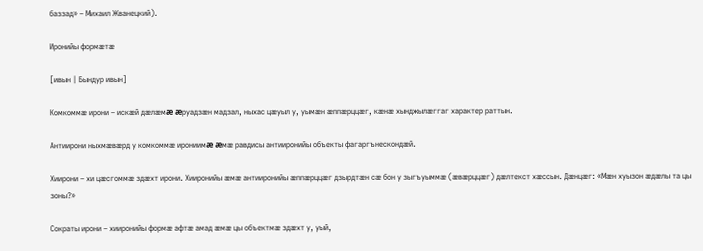баззад» – Михаил Жванецкий).

Иронийы формæтæ

[ивын | Бындур ивын]

Комкоммæ ирони – искæй дæлæмæ æруадзæн мадзал, ныхас цæуыл у, уымæн æппæрццæг, кæнæ хынджылæггаг характер раттын.

Антиирони ныхмæвæрд у комкоммæ ирониимæ æмæ равдисы антииронийы объекты фагаргънескондæй.

Хиирони – хи цæсгоммæ здæхт ирони. Хииронийы æмæ антииронийы æппæрццæг дзырдтæн сæ бон у зыгъуыммæ (æвæрццæг) дæлтекст хæссын. Дæнцæг: «Мæн хуызон æдæлы та цы зоны?»

Сократы ирони – хииронийы формæ афтæ амад æмæ цы объектмæ здæхт у, уый,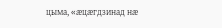цыма, «æцæгдзинад нæ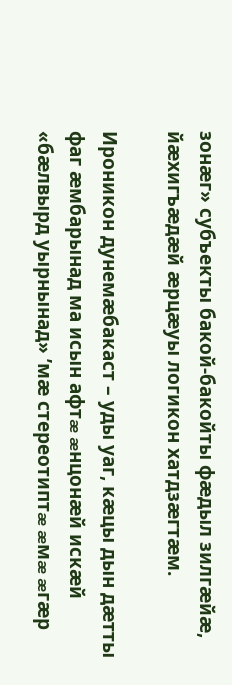зонæг» субъекты бакой-бакойты фæдыл зилгæйæ, йæхигъæдæй æрцæуы логикон хатдзæгтæм.

Ироникон дунемæбакаст – уды уаг, кæцы дын дæтты фаг æмбарынад ма исын афтæ æнцонæй искæй «бæлвырд уырнынад» ’мæ стереотиптæ æмæ æгæр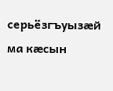серьёзгъуызæй ма кæсын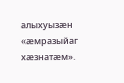алыхуызæн «æмразыйаг хæзнатæм».